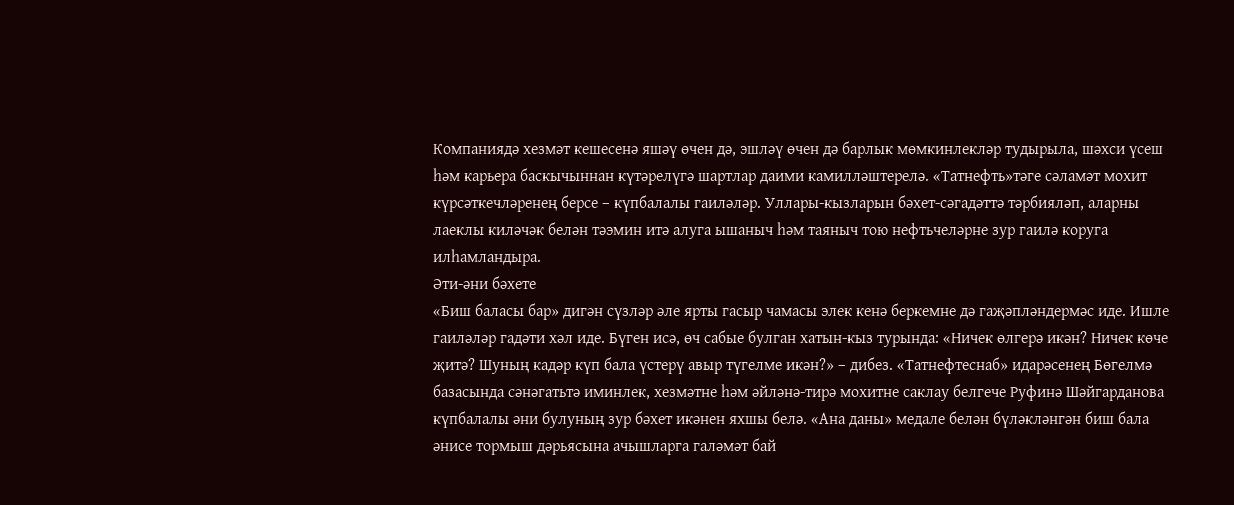Компаниядә хезмәт кешесенә яшәү өчен дә, эшләү өчен дә барлык мөмкинлекләр тудырыла, шәхси үсеш һәм карьера баскычыннан күтәрелүгә шартлар даими камилләштерелә. «Татнефть»тәге сәламәт мохит күрсәткечләренең берсе – күпбалалы гаиләләр. Уллары-кызларын бәхет-сәгадәттә тәрбияләп, аларны лаеклы киләчәк белән тәэмин итә алуга ышаныч һәм таяныч тою нефтьчеләрне зур гаилә коруга илһамландыра.
Әти-әни бәхете
«Биш баласы бар» дигән сүзләр әле ярты гасыр чамасы элек кенә беркемне дә гаҗәпләндермәс иде. Ишле гаиләләр гадәти хәл иде. Бүген исә, өч сабые булган хатын-кыз турында: «Ничек өлгерә икән? Ничек көче җитә? Шуның кадәр күп бала үстерү авыр түгелме икән?» – дибез. «Татнефтеснаб» идарәсенең Бөгелмә базасында сәнәгатьтә иминлек, хезмәтне һәм әйләнә-тирә мохитне саклау белгече Руфинә Шәйгарданова күпбалалы әни булуның зур бәхет икәнен яхшы белә. «Ана даны» медале белән бүләкләнгән биш бала әнисе тормыш дәрьясына ачышларга галәмәт бай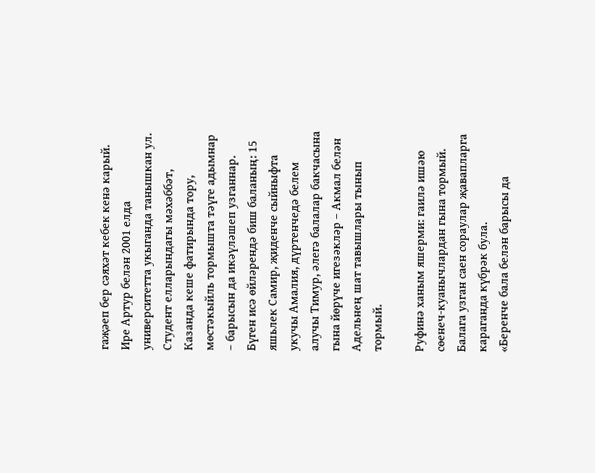гаҗәеп бер сәяхәт кебек кенә карый.
Ире Артур белән 2001 елда университетта укыганда танышкан ул. Студент елларындагы мәхәббәт, Казанда кеше фатирында тору, мөстәкыйль тормышта тәүге адымнар – барысын да икәүләшеп узганнар. Бүген исә өйләрендә биш баланың: 15 яшьлек Самир, җиденче сыйныфта укучы Амалия, дүртенчедә белем алучы Тимур, әлегә балалар бакчасына гына йөрүче игезәкләр – Акмал белән Адельнең шат тавышлары тынып тормый.

Руфинә ханым яшерми: гаилә ишәю сөенеч-куанычлардан гына тормый. Балага узган саен сораулар җавапларга караганда күбрәк була.
«Беренче бала белән барысы да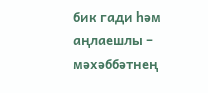бик гади һәм аңлаешлы – мәхәббәтнең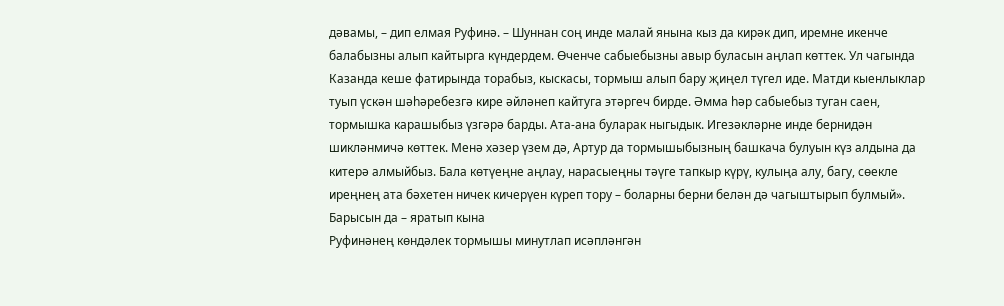дәвамы, – дип елмая Руфинә. – Шуннан соң инде малай янына кыз да кирәк дип, иремне икенче балабызны алып кайтырга күндердем. Өченче сабыебызны авыр буласын аңлап көттек. Ул чагында Казанда кеше фатирында торабыз, кыскасы, тормыш алып бару җиңел түгел иде. Матди кыенлыклар туып үскән шәһәребезгә кире әйләнеп кайтуга этәргеч бирде. Әмма һәр сабыебыз туган саен, тормышка карашыбыз үзгәрә барды. Ата-ана буларак ныгыдык. Игезәкләрне инде бернидән шикләнмичә көттек. Менә хәзер үзем дә, Артур да тормышыбызның башкача булуын күз алдына да китерә алмыйбыз. Бала көтүеңне аңлау, нарасыеңны тәүге тапкыр күрү, кулыңа алу, багу, сөекле иреңнең ата бәхетен ничек кичерүен күреп тору – боларны берни белән дә чагыштырып булмый».
Барысын да – яратып кына
Руфинәнең көндәлек тормышы минутлап исәпләнгән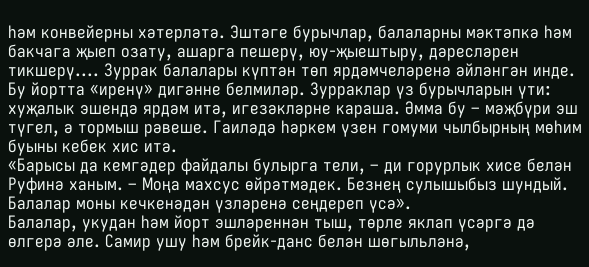һәм конвейерны хәтерләтә. Эштәге бурычлар, балаларны мәктәпкә һәм бакчага җыеп озату, ашарга пешерү, юу-җыештыру, дәресләрен тикшерү.... Зуррак балалары күптән төп ярдәмчеләренә әйләнгән инде.
Бу йортта «иренү» дигәнне белмиләр. Зурраклар үз бурычларын үти: хуҗалык эшендә ярдәм итә, игезәкләрне караша. Әмма бу – мәҗбүри эш түгел, ә тормыш рәвеше. Гаиләдә һәркем үзен гомуми чылбырның мөһим буыны кебек хис итә.
«Барысы да кемгәдер файдалы булырга тели, – ди горурлык хисе белән Руфинә ханым. – Моңа махсус өйрәтмәдек. Безнең сулышыбыз шундый. Балалар моны кечкенәдән үзләренә сеңдереп үсә».
Балалар, укудан һәм йорт эшләреннән тыш, төрле яклап үсәргә дә өлгерә әле. Самир ушу һәм брейк-данс белән шөгыльләнә,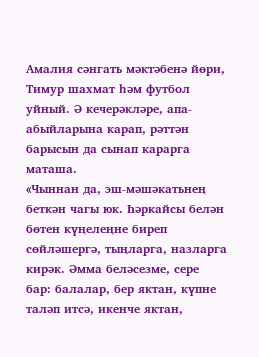Амалия сәнгать мәктәбенә йөри, Тимур шахмат һәм футбол уйный. Ә кечерәкләре, апа-абыйларына карап, рәттән барысын да сынап карарга маташа.
«Чыннан да, эш-мәшәкатьнең беткән чагы юк. Һәркайсы белән бөтен күңелеңне биреп сөйләшергә, тыңларга, назларга кирәк. Әмма беләсезме, сере бар: балалар, бер яктан, күпне таләп итсә, икенче яктан,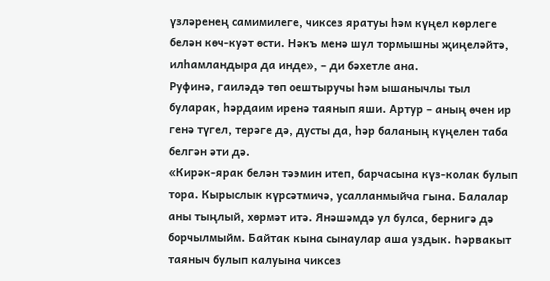үзләренең самимилеге, чиксез яратуы һәм күңел көрлеге белән көч-куәт өсти. Нәкъ менә шул тормышны җиңеләйтә, илһамландыра да инде», – ди бәхетле ана.
Руфинә, гаиләдә төп оештыручы һәм ышанычлы тыл буларак, һәрдаим иренә таянып яши. Артур – аның өчен ир генә түгел, терәге дә, дусты да, һәр баланың күңелен таба белгән әти дә.
«Кирәк-ярак белән тәэмин итеп, барчасына күз-колак булып тора. Кырыслык күрсәтмичә, усалланмыйча гына. Балалар аны тыңлый, хөрмәт итә. Янәшәмдә ул булса, бернигә дә борчылмыйм. Байтак кына сынаулар аша уздык. Һәрвакыт таяныч булып калуына чиксез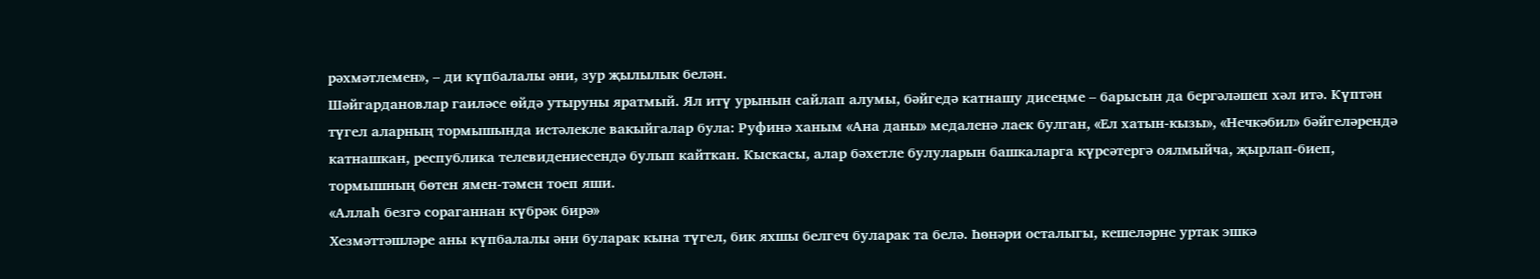рәхмәтлемен», – ди күпбалалы әни, зур җылылык белән.
Шәйгардановлар гаиләсе өйдә утыруны яратмый. Ял итү урынын сайлап алумы, бәйгедә катнашу дисеңме – барысын да бергәләшеп хәл итә. Күптән түгел аларның тормышында истәлекле вакыйгалар була: Руфинә ханым «Ана даны» медаленә лаек булган, «Ел хатын-кызы», «Нечкәбил» бәйгеләрендә катнашкан, республика телевидениесендә булып кайткан. Кыскасы, алар бәхетле булуларын башкаларга күрсәтергә оялмыйча, җырлап-биеп, тормышның бөтен ямен-тәмен тоеп яши.
«Аллаһ безгә сораганнан күбрәк бирә»
Хезмәттәшләре аны күпбалалы әни буларак кына түгел, бик яхшы белгеч буларак та белә. Һөнәри осталыгы, кешеләрне уртак эшкә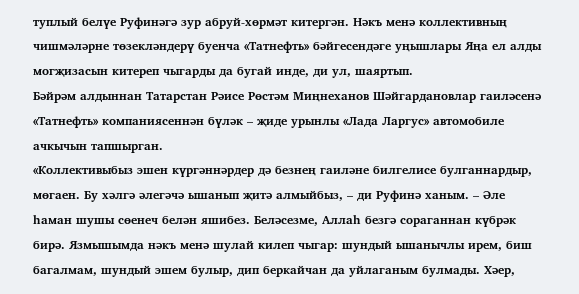туплый белүе Руфинәгә зур абруй-хөрмәт китергән. Нәкъ менә коллективның чишмәләрне төзекләндерү буенча «Татнефть» бәйгесендәге уңышлары Яңа ел алды могҗизасын китереп чыгарды да бугай инде, ди ул, шаяртып.
Бәйрәм алдыннан Татарстан Рәисе Рөстәм Миңнеханов Шәйгардановлар гаиләсенә «Татнефть» компаниясеннән бүләк – җиде урынлы «Лада Ларгус» автомобиле ачкычын тапшырган.
«Коллективыбыз эшен күргәннәрдер дә безнең гаиләне билгелисе булганнардыр, мөгаен. Бу хәлгә әлегәчә ышанып җитә алмыйбыз, – ди Руфинә ханым. – Әле һаман шушы сөенеч белән яшибез. Беләсезме, Аллаһ безгә сораганнан күбрәк бирә. Язмышымда нәкъ менә шулай килеп чыгар: шундый ышанычлы ирем, биш багалмам, шундый эшем булыр, дип беркайчан да уйлаганым булмады. Хәер,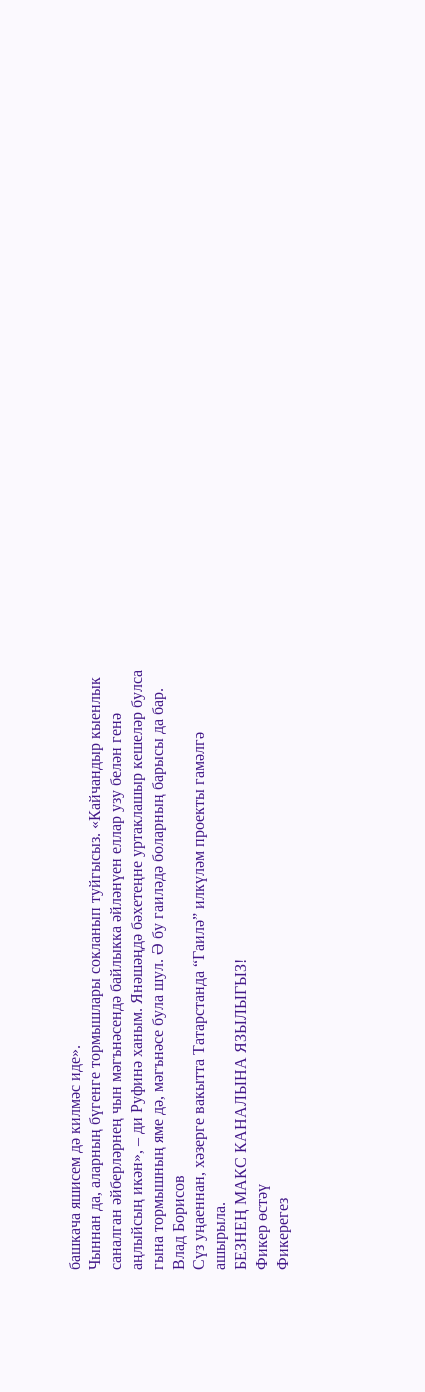башкача яшисем дә килмәс иде».
Чыннан да, аларның бүгенге тормышлары сокланып туйгысыз. «Кайчандыр кыенлык саналган әйберләрнең чын мәгънәсендә байлыкка әйләнүен еллар узу белән генә аңлыйсың икән», – ди Руфинә ханым. Янәшәңдә бәхетеңне уртаклашыр кешеләр булса гына тормышның яме дә, мәгънәсе була шул. Ә бу гаиләдә боларның барысы да бар.
Влад Борисов
Сүз уңаеннан, хәзерге вакытта Татарстанда “Гаилә” илкүләм проекты гамәлгә ашырыла.
БЕЗНЕҢ МАКС КАНАЛЫНА ЯЗЫЛЫГЫЗ!
Фикер өстәү
Фикерегез